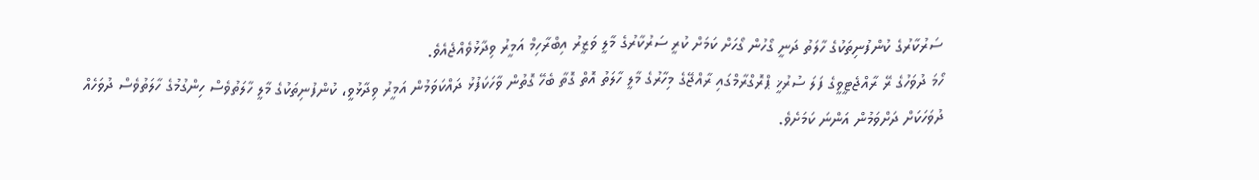ސަރުކާރުގެ ކުންފުނިތަކުގެ ހާލަތު ދަނީ ގޯހުން ގޯހަށް ކަމަށް ކުރީ ސަރުކާރުގެ މާލީ ވަޒީރު އިބްރާހިމް އަމީރު ވިދާޅުވެއްޖެއެވެ.
ހޯމަ ދުވަހުގެ ރޭ ރާއްޖެޓީވީގެ ފަލަ ސުރުޚީ ޕްރޮގްރާމްގައި ރާއްޖޭގެ މިހާރުގެ މާލީ ހާލަތު އޮތް ގޮތާ ބެހޭ ގޮތުން ވާހަކަފުޅު ދައްކަވަމުން އަމީރު ވިދާޅުވީ، ކުންފުނިތަކުގެ މާލީ ހާލަތުވެސް ހިންގުމުގެ ހާލަތުވެސް ދުވަހެއް ދުވަހަކަށް ދަށްވަމުން އަންނަ ކަމަށެވެ.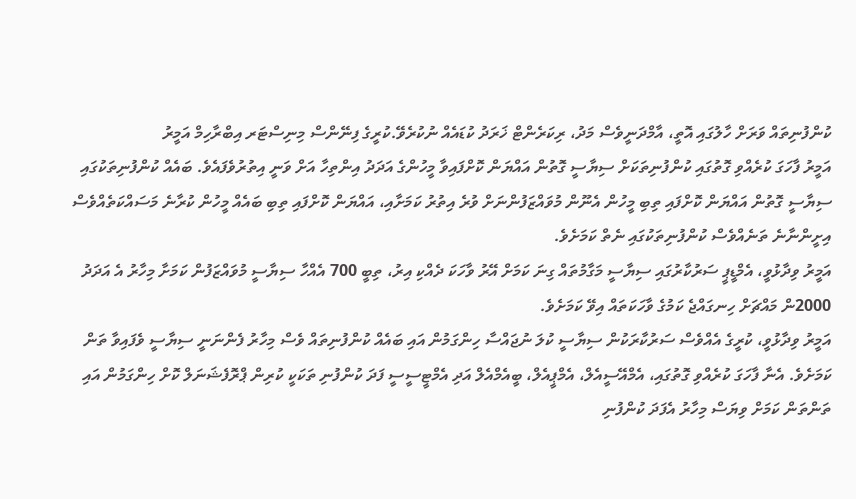ކުންފުނިތައް ވަރަށް ހާލުގައި އޮތީ، އާމްދަނީވެސް މަދު، ރިކަރެންޓް ޚަރަދު ކުޑައެއް ނުކުރެވޭ.ކުރީގެ ފިނޭންސް މިނިސްޓަރ އިބްރާހިމް އަމީރު
އަމީރު ފާހަގަ ކުރެއްވި ގޮތުގައި ކުންފުނިތަކަށް ސިޔާސީ ގޮތުން އައްޔަން ކޮށްފައިވާ މީހުންގެ އަދަދު އިންތިހާ އަށް ވަނީ އިތުރުވެފައެވެ. ބައެއް ކުންފުނިތަކުގައި ސިޔާސީ ގޮތުން އައްޔަން ކޮށްފައި ތިބި މީހުން އެނޫން މުވައްޒަފުންނަށް ވުރެ އިތުރު ކަމަށާއި، އައްޔަން ކޮށްފައި ތިބި ބައެއް މީހުން ކުރާނެ މަސައްކަތެއްވެސް އިށީންނާނެ ތަނެއްވެސް ކުންފުނިތަކުގައި ނެތް ކަމަށެވެ.
އަމީރު ވިދާޅުވީ، އެމްޑީޕީ ސަރުކާރުގައި ސިޔާސީ މަގާމުތައް ގިނަ ކަމަށް އޭރު ވާހަކަ ދެއްކި އިރު، ތިބީ 700 އެއްހާ ސިޔާސީ މުވައްޒަފުން ކަމަށާ މިހާރު އެ އަދަދު 2000ން މައްޗަށް ހިނގައްޖެ ކަމުގެ ވާހަކަތައް އިވޭ ކަމަށެވެ.
އަމީރު ވިދާޅުވީ، ކުރީގެ އެއްވެސް ސަރުކާރަކުން ސިޔާސީ ކުލަ ނުޖައްސާ ހިންގަމުން އައި ބައެއް ކުންފުނިތައް ވެސް މިހާރު ފެންނަނީ ސިޔާސީ ވެފައިވާ ތަން ކަމަށެވެ. އެނާ ފާހަގަ ކުރެއްވި ގޮތުގައި، އެމްއޭސީއެލް، އެމްޕީއެލް، ބީއެމްއެލް އަދި އެމްޓީސީސީ ފަދަ ކުންފުނި ތަކަކީ ކުރިން ޕްރޮފެޝަނަލް ކޮށް ހިންގަމުން އައި ތަންތަން ކަމަށް ވިޔަސް މިހާރު އެފަދަ ކުންފުނި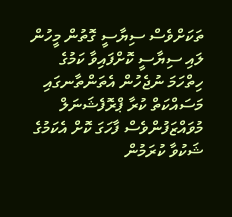ތަކަށްވެސް ސިޔާސީ ގޮތުން މީހުން ލައި ސިޔާސީ ކޮށްފައިވާ ކަމުގެ ހިތްހަމަ ނުޖެހުން އެތަންތާނގައި މަސައްކަތް ކުރާ ޕްރޮފެޝަނަލް މުވައްޒަފުންވެސް ފާހަގަ ކޮށް އެކަމުގެ ޝަކުވާ ކުރަމުން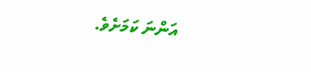އަންނަ ކަމަށެވެ.